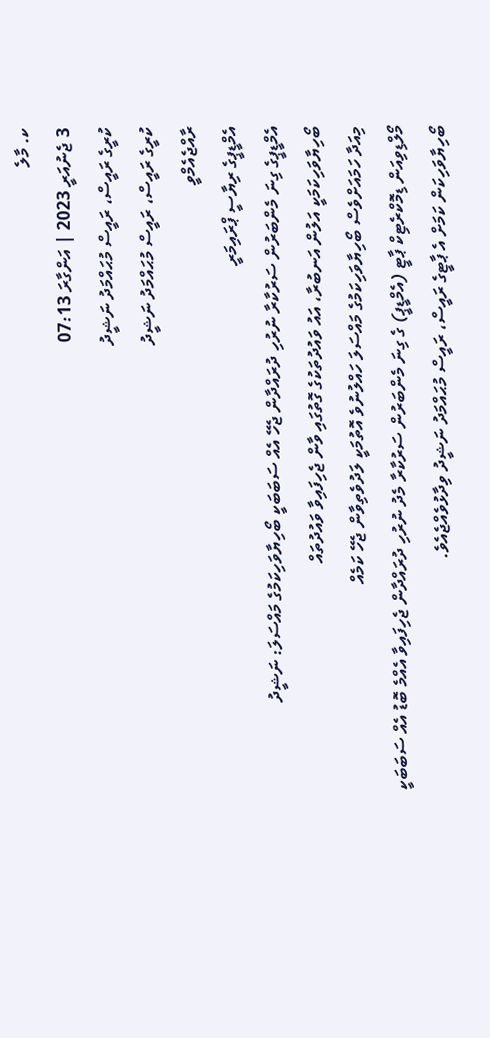ކ. މާލެ
3 ޖެނުއަރީ 2023 | އަންގާރަ 07:13
ކުރީގެ ރައީސް، ރައީސް މުޙައްމަދު ނަޝީދު
ކުރީގެ ރައީސް، ރައީސް މުޙައްމަދު ނަޝީދު
ރާއްޖެއެމްވީ
އެމްޑީޕީގެ ރިޔާސީ ޕްރައިމަރީ
އެމްޑީޕީގެ ގިނަ މެންބަރުން ސަރުކާރާ ނުރުހި ދުރައްދާން ޖެހޭ އެއް ސަބަބަކީ ބޯހިޔާވަހިކަމުގެ މައްސަލަ: ނަޝީދު
ބޯހިޔާވަހިކަމަކީ އަލުން އަނބުރާ، އައު ވައުދުތަކުގެ ގޮތުގައި ވާން ޖެހިފައިވާ ވައުދުތައް
މިއަދާ ހަމައަށްވެސް ބޯހިޔާވަހިކަމުގެ މައްސަލަ ހައްލުނުވެ އޮތުމަކީ ލަދުވެތިވާން ޖެހޭ ކަމެއް
މޯލްޑިވިއަން ޑިމޮކްރެޓިކް ޕާޓީ (އެމްޑީޕީ) ގެ ގިނަ މެންބަރުން ސަރުކާރާ މެދު ނުރުހި ދުރައްދާން ޖެހިފައިވާ އެއްމެ ބޮޑު އެއް ސަބަބަކީ ބޯހިޔާވަހިކަން ކަމަށް އެ ޕާޓީގެ ރައީސް، ރައީސް މުޙައްމަދު ނަޝީދު ވިދާޅުވެއްޖެއެވެ.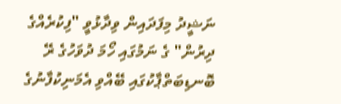ނަޝީދު މިފަދައިން ވިދާޅުވީ "ފިކުރެއްގެ ދިރުން" ގެ ނަމުގައި ހޯމަ ދުވަހުގެ ރޭ ބޮނޑިބަތްޕާކުގައި ބޭއްވި އެމަނިކުފާނުގެ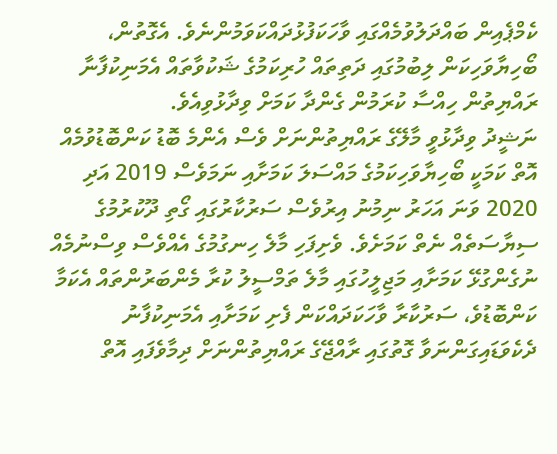ކެމްޕެއިން ބައްދަލުވުމެއްގައި ވާހަކަފުޅުދައްކަވަމުންނެވެ. އެގޮތުން، ބޯހިޔާވަހިކަން ލިބުމުގައި ދަތިތައް ހުރިކަމުގެ ޝަކުވާތައް އެމަނިކުފާނާ ރައްޔިތުން ހިއްސާ ކުރަމުން ގެންދާ ކަމަށް ވިދާޅުވިއެވެ.
ނަޝީދު ވިދާޅުވީ މާލޭގެ ރައްޔިތުންނަށް ވެސް އެންމެ ބޮޑު ކަންބޮޑުވުމެއް އޮތް ކަމަކީ ބޯހިޔާވަހިކަމުގެ މައްސަލަ ކަމަށާއި ނަމަވެސް 2019 އަދި 2020 ވަނަ އަހަރު ނިމުނު އިރުވެސް ސަރުކާރުގައި ގޯތި ދޫކުރުމުގެ ސިޔާސަތެއް ނެތް ކަމަށެވެ. ވެށިފަހި މާލެ ހިނގުމުގެ އެއްވެސް ވިސްނުމެއް ނުގެންގުޅޭ ކަމަށާއި މަޖިލީހުގައި މާލެ ތަމްސީލު ކުރާ މެންބަރުންތައް އެކަމާ ކަންބޮޑުވެ، ސަރުކާރާ ވާހަކަދައްކަން ފެށި ކަމަށާއި އެމަނިކުފާނު ދެކެވަޑައިގަންނަވާ ގޮތުގައި ރާއްޖޭގެ ރައްޔިތުންނަށް ދިމާވެފައި އޮތް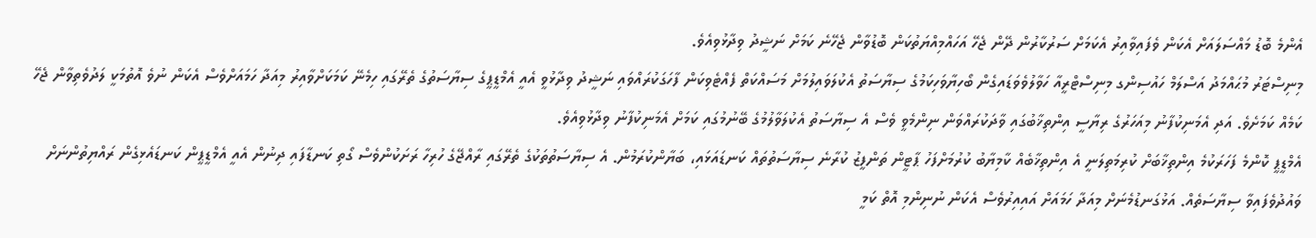އެންމެ ބޮޑު މައްސަލައަށް އެކަން ވެފައިވާއިރު އެކަމަށް ސަރުކާރުން ދޭން ޖެހޭ އަހައްމިއްޔަތުކަން ބޮޑުވާން ޖެހޭނެ ކަމަށް ނަޝީދު ވިދާޅުވިއެވެ.
މިނިސްޓަރު މުޙައްމަދު އަސްލަމް ހައުސިންގ މިނިސްޓްރީއާ ހަވާލުވެވަޑައިގެން ބޯހިޔާވަހިކަމުގެ ސިޔާސަތު އެކުލަވައިލުމަށް މަސައްކަތް ފެއްޓެވިކަން ފާހަގަކުރައްވައި ނަޝީދު ވިދާޅުވީ އެއީ އެމްޑީޕީގެ ސިޔާސަތުގެ ތެރޭގައި ހިމެނޭ ކަމަކަށްވާއިރު މިއަދާ ހަމައަށްވެސް އެކަން ނުވެ އޮތުމަކީ ލަދުވެތިވާން ޖެހޭ ކަމެއް ކަމަށެވެ. އަދި އެމަނިކުފާނު މިއަހަރުގެ ރިޔާސީ އިންތިޚާބުގައި ވާދަކުރައްވަން ނިންމެވީ ވެސް އެ ސިޔާސަތު އެކުލަވާލުމުގެ ބޭނުމުގައި ކަމަށް އެމަނިކުފާނު ވިދާޅުވިއެވެ.
އެމްޑީޕީ ކޮންމެ ފަހަރަކުމެ އިންތިޚާބަށް ކުރިމަތިލަނީ އެ އިންތިޚާބެއް ކާމިޔާބު ކުރުމަށްފަހު ޕާޓީން ތަންފީޒު ކުރާނެ ސިޔާސަތުތައް ކަނޑައަޅައި، ބަޔާންކުރަމުން. އެ ސިޔާސަތުތަކުގެ ތެރޭގައި ރާއްޖޭގެ ހުރިހާ ރަށަކުންވެސް ގޯތި ކަނޑާފައި ދިނުން އެއީ އެމްޑީޕީން ކަނޑައެޅިގެން ރައްޔިތުންނަށް ވައުދުވެފައިވާ ސިޔާސަތެއް. އަޅުގަނޑުމެނަށް މިއަދާ ހަމައަށް އައިއިރުވެސް އެކަން ނުނިންމި އޮތް ކަމީ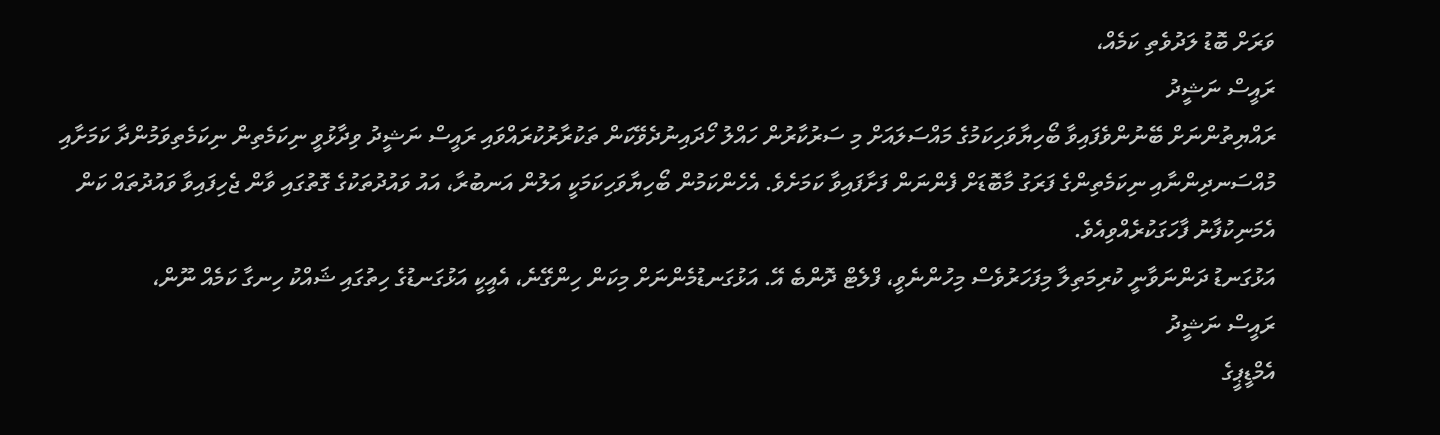ވަރަށް ބޮޑު ލަދުވެތި ކަމެއް،
ރައީސް ނަޝީދު
ރައްޔިތުންނަށް ބޭނުންވެފައިވާ ބޯހިޔާވަހިކަމުގެ މައްސަލައަށް މި ސަރުކާރުން ހައްލު ހޯދައިނުދެވޭކަން ތަކުރާރުކުރައްވައި ރައީސް ނަޝީދު ވިދާޅުވީ ނިކަމެތިން ނިކަމެތިވަމުންދާ ކަމަށާއި މުއްސަނދިންނާއި ނިކަމެތިންގެ ފަރަގު މާބޮޑަށް ފެންނަން ފަށާފައިވާ ކަމަށެވެ. އެހެންކަމުން ބޯހިޔާވަހިކަމަކީ އަލުން އަނބުރާ، އައު ވައުދުތަކުގެ ގޮތުގައި ވާން ޖެހިފައިވާ ވައުދުތައް ކަން އެމަނިކުފާނު ފާހަގަކުރެއްވިއެވެ.
އަޅުގަނޑު ދަންނަވާނީ ކުރިމަތިލާ މިފަހަރުވެސް މިހުންނެވީ، ފްލެޓް ދޮންބެ އޭ. އަޅުގަނޑުމެންނަށް މިކަން ހިންގޭނެ، އެއީކީ އަޅުގަނޑުގެ ހިތުގައި ޝައްކު ހިނގާ ކަމެއް ނޫން،
ރައީސް ނަޝީދު
އެމްޑީޕީގެ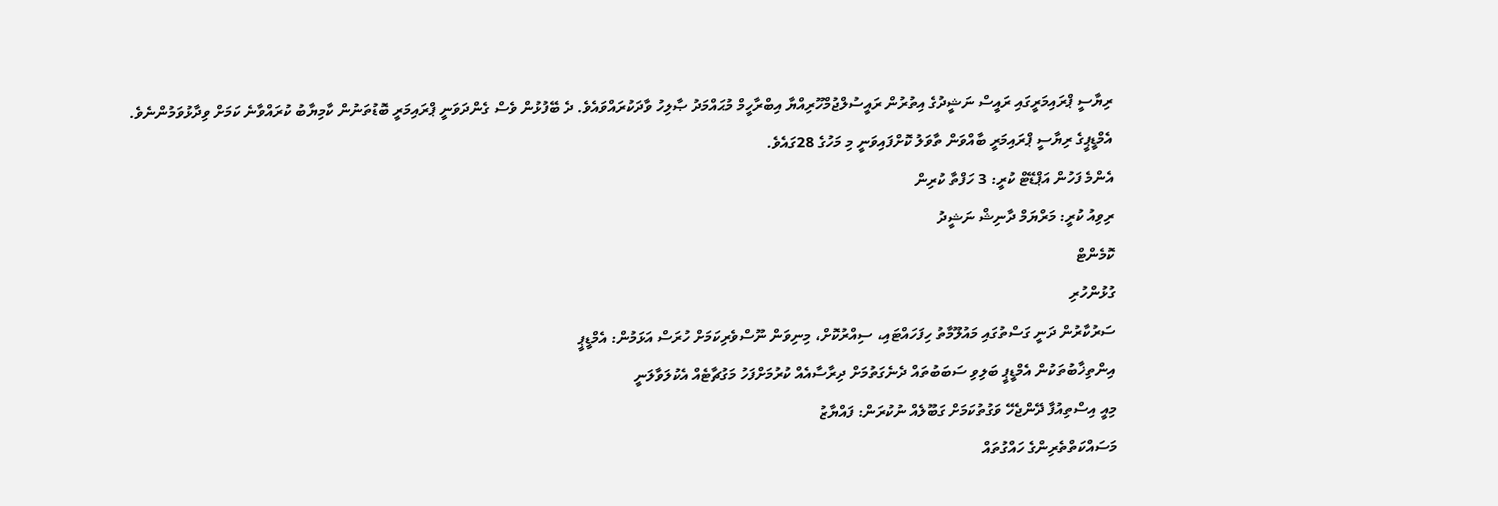ރިޔާސީ ޕްރައިމަރީގައި ރައީސް ނަޝީދުގެ އިތުރުން ރައީސުލްޖުމްހޫރިއްޔާ އިބްރާހީމް މުޙައްމަދު ޞާލިހު ވާދަކުރައްވައެވެ. ދެ ބޭފުޅުން ވެސް ގެންދަވަނީ ޕްރައިމަރީ ބޮޑުތަނުން ކާމިޔާބު ކުރައްވާނެ ކަމަށް ވިދާޅުވަމުންނެވެ.
އެމްޑީޕީގެ ރިޔާސީ ޕްރައިމަރީ ބާއްވަން ތާވަލު ކޮށްފައިވަނީ މި މަހުގެ 28ގައެވެ.
އެންމެ ފަހުން އަޕްޑޭޓް ކުރީ: 3 ހަފްތާ ކުރިން
ރިވިއު ކުރީ: މަރްޔަމް ދާނިޝް ނަޝީދު
ކޮމެންޓް
ގުޅުންހުރި
ސަރުކާރުން ދަނީ ގަސްތުގައި މައުލޫމާތު ހިފަހައްޓައި، ސިއްރުކޮށް، މިނިވަން ނޫސްވެރިކަމަށް ހުރަސް އަޅަމުން: އެމްޑީޕީ
އިންތިޚާބުތަކުން އެމްޑީޕީ ބަލިވި ސަބަބުތައް ދެނެގަތުމަށް ދިރާސާއެއް ކުރުމަށްފަހު މަގުޗާޓެއް އެކުލަވާލަނީ
މިއީ އިސްތިއުފާ ދޭންޖެހޭ ވަގުތުކަމަށް ގަބޫލެއް ނުކުރަން: ފައްޔާޒު
މަސައްކަތްތެރިންގެ ހައްގުތައް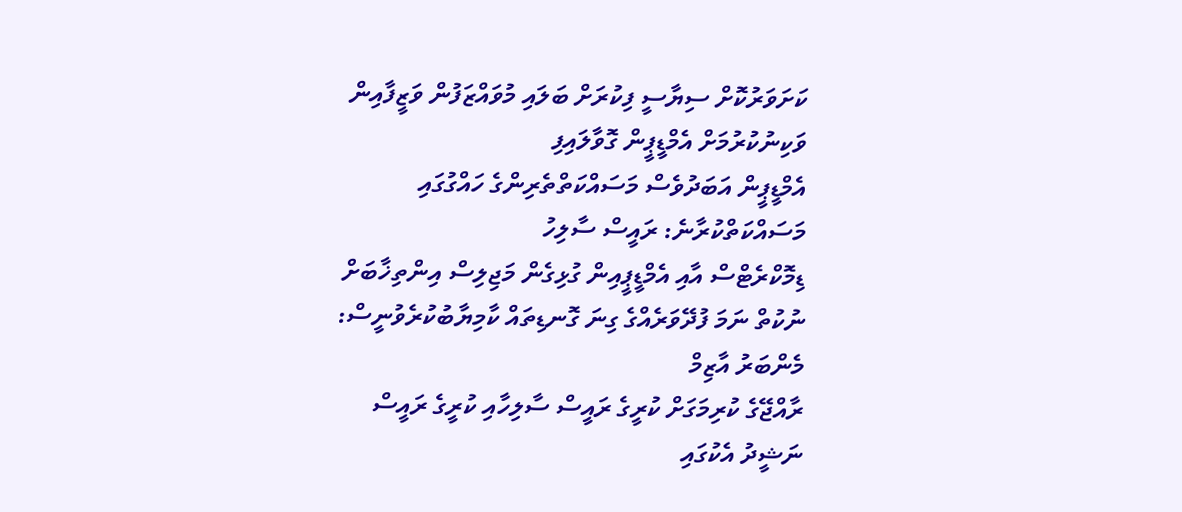ކަށަވަރުކޮށް ސިޔާސީ ފިކުރަށް ބަލައި މުވައްޒަފުން ވަޒީފާއިން ވަކިނުކުރުމަށް އެމްޑީޕީން ގޮވާލައިފި
އެމްޑީޕީން އަބަދުވެސް މަސައްކަތްތެރިންގެ ހައްގުގައި މަސައްކަތްކުރާނެ: ރައީސް ސާލިހު
ޑިމޮކްރެޓްސް އާއި އެމްޑީޕީއިން ގުޅިގެން މަޖިލިސް އިންތިޚާބަށް ނުކުތް ނަމަ ފުދޭވަރެއްގެ ގިނަ ގޮނޑިތައް ކާމިޔާބުކުރެވުނީސް: މެންބަރު އާޒިމް
ރާއްޖޭގެ ކުރިމަގަށް ކުރީގެ ރައީސް ސާލިހާއި ކުރީގެ ރައީސް ނަޝީދު އެކުގައި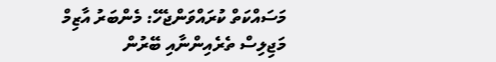މަސައްކަތް ކުރައްވަންޖެހޭ: މެންބަރު އާޒިމް
މަޖިލިސް ތެރެއިންނާއި ބޭރުން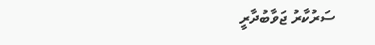ސަރުކާރު ޖަވާބުދާރީ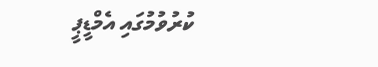ކުރުވުމުގައި އެމްޑީޕީ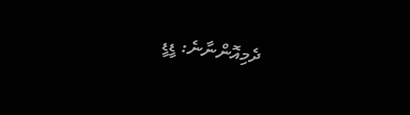ދެމިއޮންނާނެ: ޑީޑީ